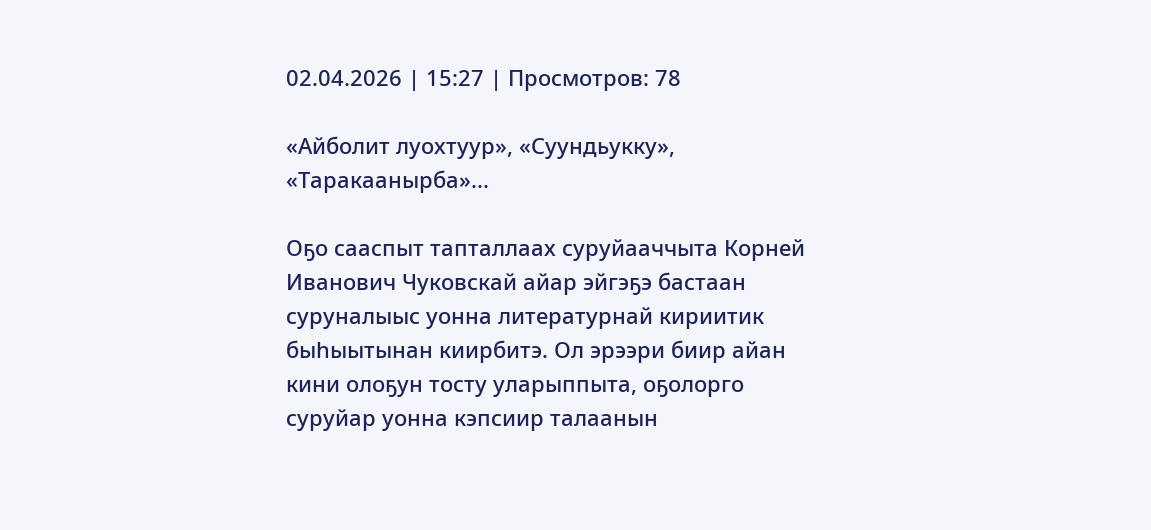02.04.2026 | 15:27 | Просмотров: 78

«Айболит луохтуур», «Суундьукку», «Таракаанырба»...

Оҕо сааспыт тапталлаах суруйааччыта Корней Иванович Чуковскай айар эйгэҕэ бастаан суруналыыс уонна литературнай кириитик быһыытынан киирбитэ. Ол эрээри биир айан кини олоҕун тосту уларыппыта, оҕолорго суруйар уонна кэпсиир талаанын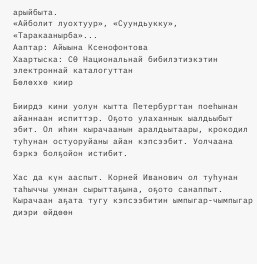арыйбыта.
«Айболит луохтуур», «Суундьукку», «Таракаанырба»...
Ааптар: Айыына Ксенофонтова
Хаартыска: СӨ Национальнай бибилэтиэкэтин электроннай каталогуттан
Бөлөххө киир

Биирдэ кини уолун кытта Петербургтан поеһынан айаннаан испиттэр. Оҕото улаханнык ыалдьыбыт эбит. Ол иһин кырачаанын аралдьытаары, крокодил туһунан остуоруйаны айан кэпсээбит. Уолчаана бэркэ болҕойон истибит.

Хас да күн ааспыт. Корней Иванович ол туһунан таһыччы умнан сырыттаҕына, оҕото санаппыт. Кырачаан аҕата тугу кэпсээбитин ымпыгар-чымпыгар диэри өйдөөн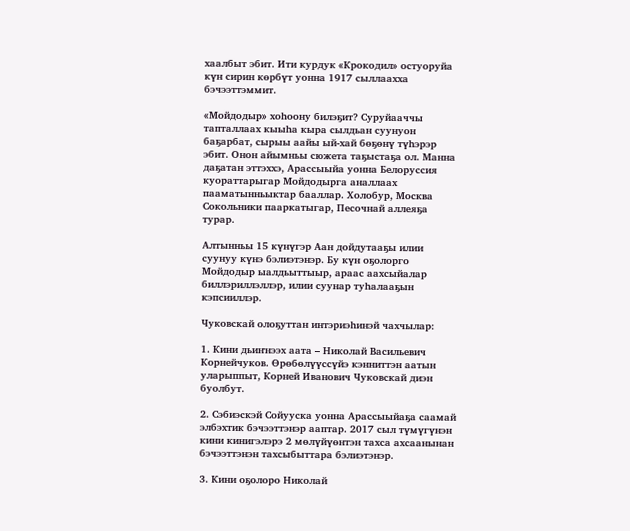хаалбыт эбит. Ити курдук «Крокодил» остуоруйа күн сирин көрбүт уонна 1917 сыллаахха бэчээттэммит.

«Мойдодыр» хоһоону билэҕит? Суруйааччы тапталлаах кыыһа кыра сылдьан суунуон баҕарбат, сырыы аайы ый-хай бөҕөнү түһэрэр эбит. Онон айымньы сюжета таҕыстаҕа ол. Манна даҕатан эттэххэ, Арассыыйа уонна Белоруссия куораттарыгар Мойдодырга аналлаах пааматынньыктар бааллар. Холобур, Москва Сокольники пааркатыгар, Песочнай аллеяҕа турар.

Алтынньы 15 күнүгэр Аан дойдутааҕы илии суунуу күнэ бэлиэтэнэр. Бу күн оҕолорго Мойдодыр ыалдьыттыыр, араас аахсыйалар биллэриллэллэр, илии суунар туһалааҕын кэпсииллэр.

Чуковскай олоҕуттан интэриэһинэй чахчылар:

1. Кини дьиҥнээх аата – Николай Васильевич Корнейчуков. Өрөбөлүүссүйэ кэнниттэн аатын уларыппыт, Корней Иванович Чуковскай диэн буолбут.

2. Сэбиэскэй Сойууска уонна Арассыыйаҕа саамай элбэхтик бэчээттэнэр ааптар. 2017 сыл түмүгүнэн кини кинигэлэрэ 2 мөлүйүөнтэн тахса ахсаанынан бэчээттэнэн тахсыбыттара бэлиэтэнэр.

3. Кини оҕолоро Николай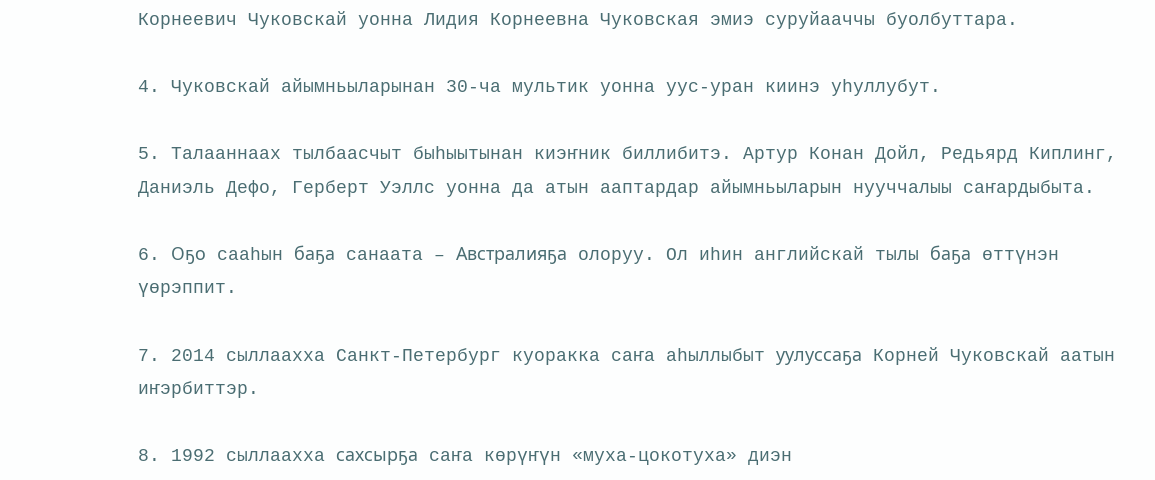Корнеевич Чуковскай уонна Лидия Корнеевна Чуковская эмиэ суруйааччы буолбуттара.

4. Чуковскай айымньыларынан 30-ча мультик уонна уус-уран киинэ уһуллубут.

5. Талааннаах тылбаасчыт быһыытынан киэҥник биллибитэ. Артур Конан Дойл, Редьярд Киплинг, Даниэль Дефо, Герберт Уэллс уонна да атын ааптардар айымньыларын нууччалыы саҥардыбыта.

6. Оҕо сааһын баҕа санаата – Австралияҕа олоруу. Ол иһин английскай тылы баҕа өттүнэн үөрэппит.

7. 2014 сыллаахха Санкт-Петербург куоракка саҥа аһыллыбыт уулуссаҕа Корней Чуковскай аатын иҥэрбиттэр.

8. 1992 сыллаахха сахсырҕа саҥа көрүҥүн «муха-цокотуха» диэн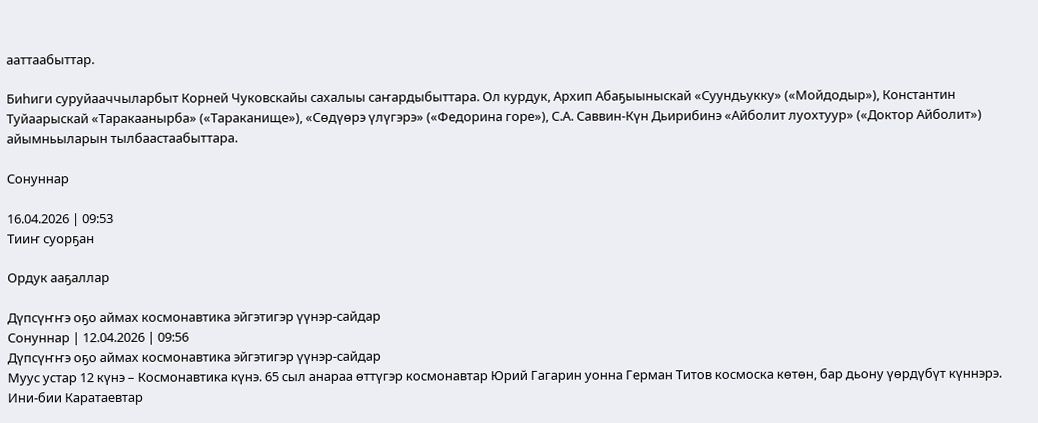ааттаабыттар.

Биһиги суруйааччыларбыт Корней Чуковскайы сахалыы саҥардыбыттара. Ол курдук, Архип Абаҕыыныскай «Суундьукку» («Мойдодыр»), Константин Туйаарыскай «Таракаанырба» («Тараканище»), «Сөдүөрэ үлүгэрэ» («Федорина горе»), С.А. Саввин-Күн Дьирибинэ «Айболит луохтуур» («Доктор Айболит»)  айымньыларын тылбаастаабыттара.

Сонуннар

16.04.2026 | 09:53
Тииҥ суорҕан

Ордук ааҕаллар

Дүпсүҥҥэ оҕо аймах космонавтика эйгэтигэр үүнэр-сайдар
Сонуннар | 12.04.2026 | 09:56
Дүпсүҥҥэ оҕо аймах космонавтика эйгэтигэр үүнэр-сайдар
Муус устар 12 күнэ – Космонавтика күнэ. 65 сыл анараа өттүгэр космонавтар Юрий Гагарин уонна Герман Титов космоска көтөн, бар дьону үөрдүбүт күннэрэ.
Ини-бии Каратаевтар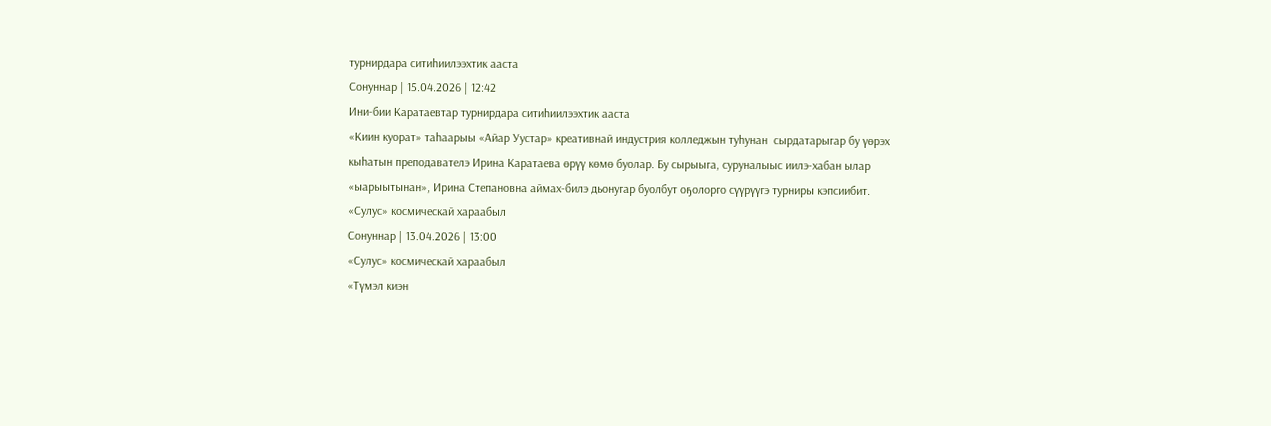турнирдара ситиһиилээхтик ааста
Сонуннар | 15.04.2026 | 12:42
Ини-бии Каратаевтар турнирдара ситиһиилээхтик ааста
«Киин куорат» таһаарыы «Айар Уустар» креативнай индустрия колледжын туһунан  сырдатарыгар бу үөрэх кыһатын преподавателэ Ирина Каратаева өрүү көмө буолар. Бу сырыыга, суруналыыс иилэ-хабан ылар «ыарыытынан», Ирина Степановна аймах-билэ дьонугар буолбут оҕолорго сүүрүүгэ турниры кэпсиибит.
«Сулус» космическай хараабыл
Сонуннар | 13.04.2026 | 13:00
«Сулус» космическай хараабыл
«Түмэл киэн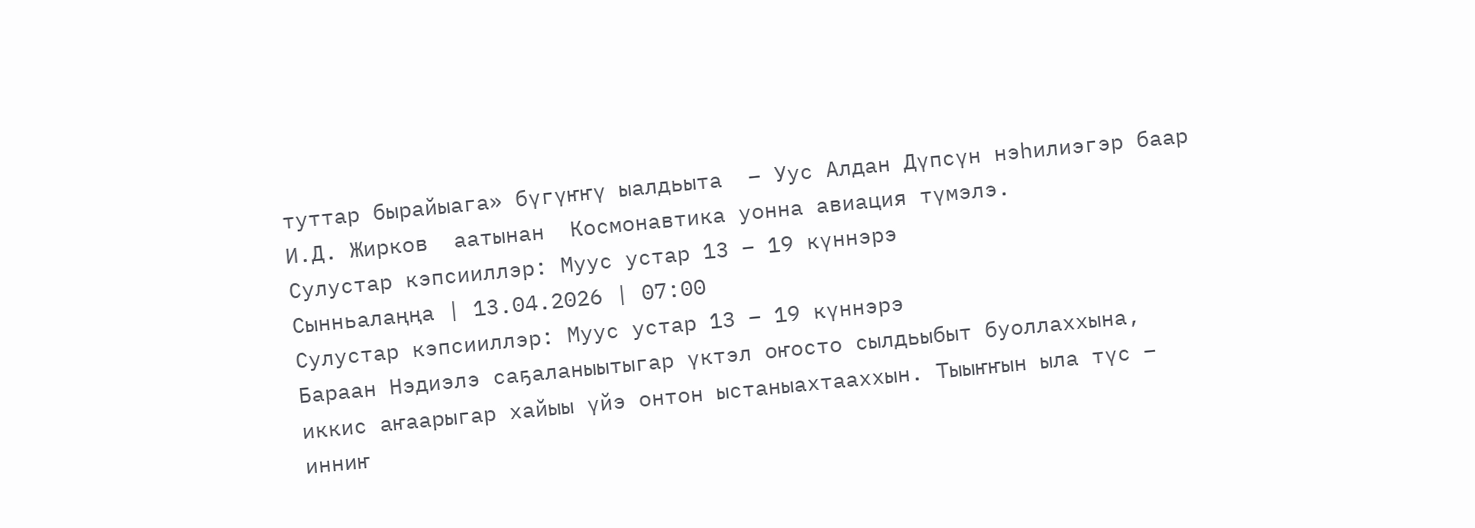туттар бырайыага» бүгүҥҥү ыалдьыта  – Уус Алдан Дүпсүн нэһилиэгэр баар И.Д. Жирков  аатынан  Космонавтика уонна авиация түмэлэ.
Сулустар кэпсииллэр: Муус устар 13 – 19 күннэрэ
Сынньалаңңа | 13.04.2026 | 07:00
Сулустар кэпсииллэр: Муус устар 13 – 19 күннэрэ
Бараан Нэдиэлэ саҕаланыытыгар үктэл оҥосто сылдьыбыт буоллаххына, иккис аҥаарыгар хайыы үйэ онтон ыстаныахтааххын. Тыыҥҥын ыла түс – инниҥ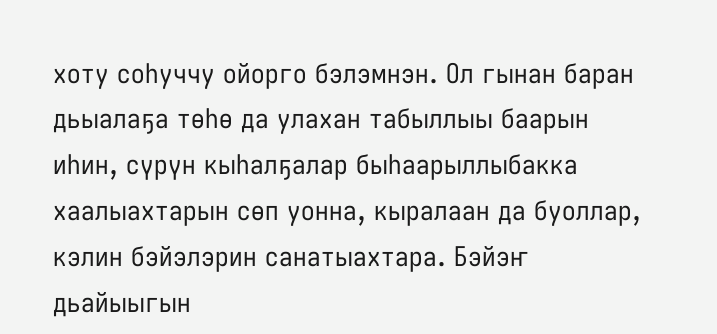хоту соһуччу ойорго бэлэмнэн. Ол гынан баран дьыалаҕа төһө да улахан табыллыы баарын иһин, сүрүн кыһалҕалар быһаарыллыбакка хаалыахтарын сөп уонна, кыралаан да буоллар, кэлин бэйэлэрин санатыахтара. Бэйэҥ дьайыыгын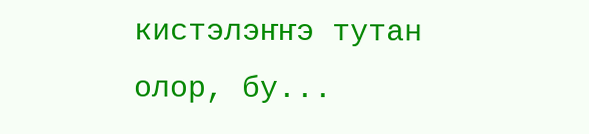кистэлэҥҥэ тутан олор, бу...